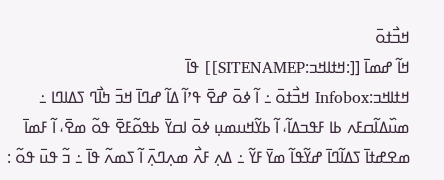ߞߏ߯ߙߋ߫
ߞߊ߬ ߝߘߊ߫ [[:ߞߙߊߞߏ:SITENAMEP]] ߟߊ߫
ߞߙߊߞߏ:Infobox ߞߏ߯ߙߋ߫ ߸ ߊ߬ ߦߋ߫ ߝߐ߫ ߟߴߊ߬ ߡߊ߬ ߝߣߊ߫ ߞߏ߫ ߤߊ߯ߣ ߖߡߊߣߊ ߸ ߘߎ߰ߡߊ߬ߛߓߍ ߕߊ ߓߟߏߡߊ߬، ߊ߬ ߕߌ߬ߞߎߘߎ߲ ߦߋ߫ ߊߛߌ߫ ߕߟߋ߬ߓߐ߫ ߟߋ߬ ߘߐ߫، ߊ߬ ߓߘߊ߫ ߘߐߝߙߊ߫ ߖߡߊ߬ߣߊ߫ ߝߌ߬ߟߊ߬ ߘߌ߫ ߓߌ߬ ߸ ߡߍ߲ ߓߍ߯ ߘߍ߲ߣߍ߲߫ ߊ߬ ߖߘߍ߬ ߟߊ߫ ߸ ߏ߬ ߟߎ߫ ߟߋ߬ :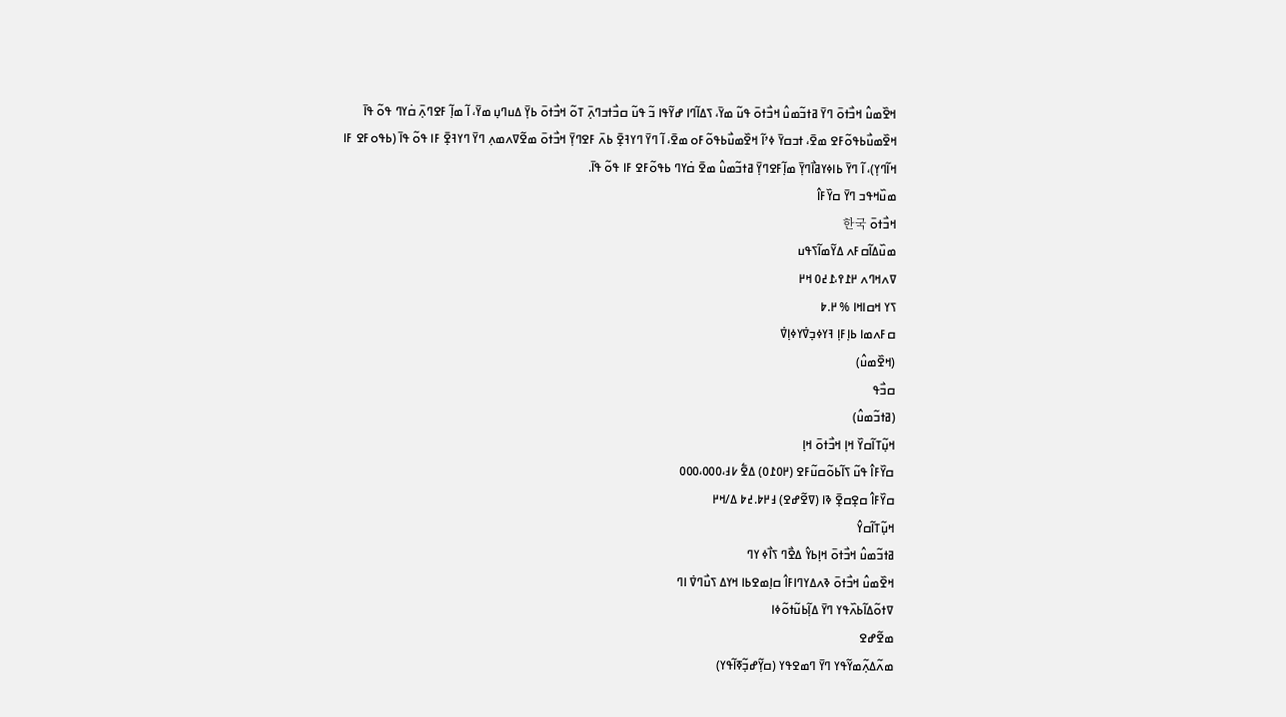ߞߐ߰ߘߎ߮ ߞߏ߯ߙߋ߫ ߣߌ߫ ߥߙߏ߬ߘߎ߮ ߞߏ߯ߙߋ߫ ߟߎ߬ ߘߌ߫، ߖߡߊ߬ߣߊ ߝߌ߬ߟߊ ߏ߬ ߟߎ߬ ߛߏ߯ߙߏߣߍ߲߫ ߠߋ߬ ߞߏ߯ߙߋ߫ ߕߌ߲߫ ߡߎߣߎ߲ ߘߌ߫، ߊ߬ ߘߊ߲߬ ߓߐߣߍ߲߫ ߛ߭ߌߣ ߟߋ߬ ߟߊ߫ ߞߐ߰ߘߎ߯ߕߟߋ߬ߓߐ ߘߐ߫، ߙߏߛߌ߫ ߦߴߊ߬ ߞߐ߰ߘߎ߯ߕߟߋ߬ߓߋ ߘߐ߫، ߊ߬ ߣߌ߫ ߣߌߔߐ߲߫ ߕߍ߫ ߓߐߣߌ߲߫ ߞߏ߯ߙߋ߫ ߘߐ߬ߜߍߘߍ߲ ߣߌ߫ ߣߌߔߐ߲߫ ߓߊ ߟߋ߬ ߟߊ߫ (ߕߟߋߓߐ ߓߊ ߞߊ߬ߣߌ߲)، ߊ߬ ߣߌ߫ ߕߊߦߌߥߊ߯ߣߌ߲߫ ߘߊ߲߬ߓߐߣߌ߲߫ ߥߙߏ߬ߘߎ߮ ߘߐ߫ ߛ߭ߌߣ ߕߟߋ߬ߓߐ ߓߊ ߟߋ߬ ߟߊ߫.
ߘߎ߰ߞߟߏ ߣߌ߫ ߛߌ߰ߓߊ߮
ߞߏ߯ߙߋ߫ 한국
ߘߎ߰ߡߊ߬ߛߓߍ ߡߌ߬ߘߊ߬ߖߟߎ
ߜߍߞߣߍ ߂߁߉،߁߄߀ ߞ߂
ߖߌ ߞߛߊߞߊ % ߂.߈
ߛߓߍߘߊ ߕߊ߲ߓߊ߲ ߔߌߦߏ߲ߜ߭ߌߦߊ߲ߜ߭
(ߞߐ߰ߘߎ߮)
ߛߏ߯ߟ
(ߥߙߏ߬ߘߎ߮)
ߞߎ߲߬ߠߊ߬ߛߌ߰ ߞߊ߲ ߞߏ߯ߙߋ߫ ߞߊ߲
ߛߌ߰ߓߊ߮ ߟߎ߬ ߖߊ߬ߕߋ߬ߛߎ߬ߓߐ (߂߀߁߀) ߡߐ߱ ߇߃،߀߀߀،߀߀߀
ߛߌ߰ߓߊ߮ ߛߐ߲ߛߐ߲߫ ߢߊ (ߜߐ߬ߝߐ) ߃߂߈.߄߈ ߡ/ߞ߂
ߞߎ߲߬ߠߊ߬ߛߌ߮
ߥߙߏ߬ߘߎ߮ ߞߏ߯ߙߋ߫ ߞߊ߲ߕߌ߮ ߡߐ߯ߣ ߖߊ߯ߦ ߌߣ
ߞߐ߰ߘߎ߮ ߞߏ߯ߙߋ߫ ߢߍߡߌߣߊߓߊ߮ ߛߊ߲ߘߐߕߊ ߞߌߡ ߖߎ߯ߣߜ߭ ߊߣ
ߜߙߋ߬ߡߊ߬ߕߍ߰ߟߌ ߣߌ߫ ߡߊ߲߬ߕߎ߬ߙߋ߬ߦߊ
ߘߐ߬ߝߐ
ߘߍ߬ߡߍ߲߬ߘߌ߬ߟߌ ߣߌ߫ ߣߘߐߟߌ (ߛߌ߲߬ߝߏ߲߬ߧߊ߬ߟߌ)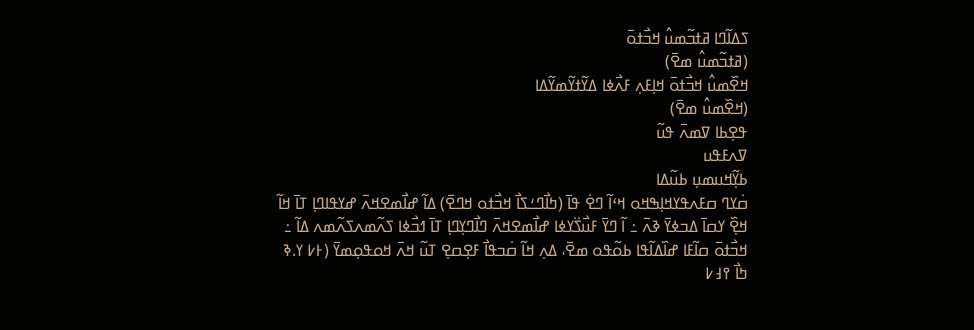ߖߡߊ߬ߣߊ ߥߙߏ߬ߘߎ߮ ߞߏ߯ߙߋ߫
(ߥߙߏ߬ߘߎ߮ ߘߐ߫)
ߞߐ߰ߘߎ߮ ߞߏ߯ߙߋ߫ ߞߊ߲ߓߍ߲ ߓߍ߯ߦߊ ߡߌ߬ߙߌ߬ߘߌ߬ߡߊ
(ߞߐ߰ߘߎ߮ ߘߐ߫)
ߟߐ߲ߕߊ ߜߘߍ߫ ߟߎ߬
ߜߍߓߟߎ
ߕߌ߲߬ߞߎߘߎ߲ ߕߎ߬ߡߊ
ߛ߭ߌߣ ߛߓߍߟߌߞߊ߲ߒߞߋ ߞߵߊ߬ ߣߐ߭ ߟߊ߫ (ߤߊ߯ߣߑߖߊ߯ ߞߏ߯ߙߋ ߞߣߐ߫) ߡߊ߬ ߝߊ߯ߘߐߞߍ߫ ߝߌߟߊߣߊ߲ ߠߊ߫ ߞߊ߬ ߞߐ߲߰ ߌߛߊ߫ ߡߏߦߌ߫ ߢߍ߫ ߸ ߊ߬ ߣߌ߫ ߓߎ߯ߖ߳ߌߦߊ ߝߊ߯ߘߐߞߍ߫ ߣߊ߯ߣߌ߲ߣߊ߲ ߠߊ߫ ߗߏ߯ߦߊ ߖߍ߬ߘߍߖߍ߬ߘߍ ߡߊ߬ ߸ ߞߏ߯ߙߋ߫ ߛߊ߬ߓߊ ߝߊ߰ߡߊ߬ߟߊ ߕߋ߬ߟߋ ߘߐ߫، ߡߍ߲ ߞߊ߬ ߛ߭ߏߟߊ߯ ߓߐ߲ߛߐ߲ ߠߎ߬ ߞߍ߫ ߞߋߟߋ߲ߘߌ߫ (߅߇ ߌ.ߢ ߤߊ߯ ߉߃߇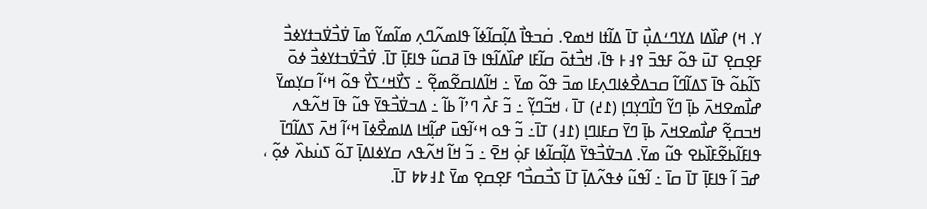ߌ. ߞ) ߝߊ߰ߡߊ ߡߌߣߑߡߎ߲߯ ߠߊ߫ ߡߊ߬ߙߊ ߞߘߐ. ߛ߭ߏߟߊ߯ ߡߊ߲߬ߛߊ߬ߦߊ߬ ߟߊߘߍ߬ߣߍ߲ ߘߊ߬ߘߌ߬ ߘߊ߫ ߜ߭ߏ߯ߜ߭ߏߙߌߦߏ߯ ߓߐ߲ߛߐ߲ ߠߎ߫ ߟߋ߬ ߓߟߏ߫ ߉߃߅ ߟߊ߫، ߞߏ߯ߙߋ߫ ߛߊ߬ߓߊ ߝߊ߰ߡߊ߬ߟߊ ߟߊ߫ ߥߛߎ߬ ߟߊߓߊ߲߫ ߠߊ߫. ߜ߭ߏ߯ߜ߭ߏߙߌߦߏ߯ ߦߋ߫ ߖߊ߬ߕߋ߬ ߟߊ߫ ߖߡߊ߬ߣߊ߬ ߛߏߡߐ߯ߦߊߣߍ߲ߓߊ ߘߏ߫ ߟߋ߬ ߘߌ߫ ߸ ߞߊ߬ߡߊߛߐ߬ߘߐ߲߬ ߸ ߖߌ߯ߞߑߖߌ߯ ߟߋ߬ ߞߵߊ߬ ߛߌ߲ߘߌ߫ ߝߊ߯ߘߐߞߍ߫ ߕߊ߲߫ ߣߌ߬ ߣߊ߯ߣߌ߲ߣߊ߲ (߁߄) ߠߊ߫ ، ߞߏ߬ߣߌ߲߬ ߸ ߏ߬ ߓߍ߯ ߣߴߊ߬ ߕߊ߬ ߸ ߡߏߜ߭ߏ߯ߟߌ߫ ߟߎ߬ ߟߊ߫ ߞߍ߬ߟߍ ߞߏߛߐ߲߬ ߝߊ߯ߘߐߞߍ߫ ߕߊ߲߫ ߣߌ߫ ߛߓߊߣߊ߲ (߁߃) ߠߊ߫߸ ߏ߬ ߟߋ ߞߵߊ߬ߟߎ߫ ߝߊ߲߬ߞߊ ߡߊߘߐ߯ߦߊ߫ ߞߵߊ߬ ߞߍ߫ ߖߡߊ߬ߣߊ߫ ߟߊߓߊ߬ߕߐ߬ߓߊ߰ߕߐ ߟߎ߬ ߘߌ߫. ߡߏߜ߭ߏ߯ߟߌ߫ ߡߊ߲߬ߛߊ߬ߦߊ ߓߋ߲߭ ߞߐ߫ ߸ ߏ߬ ߞߊ߬ ߞߍ߬ߟߍ ߛߌߦߊߡߊ߲߫ ߠߋ߬ ߖߎ߭ߕߍ߰ ߦߋ߲߬ ، ߝߏ߫ ߊ߬ ߟߊߓߊ߲߫ ߠߊ߫ ߛߊ߫ ߸ ߊ߬ߟߎ߬ ߦߟߍ߬ߡߊ߲߫ ߠߊ߫ ߖߏ߯ߛߏ߯ߣ ߓߐ߲ߛߐ߲ ߘߌ߫ ߁߃߈߈ ߠߊ߫.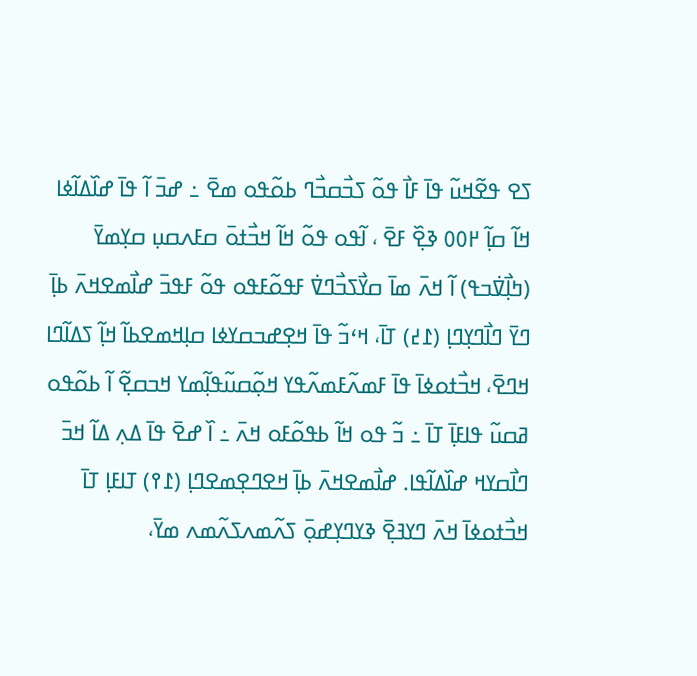ߖߐ ߟߐ߬ߞߎ߬ ߟߊ߫ ߓߊ߯ ߟߋ߬ ߖߏ߯ߛߏ߯ߣ ߕߋ߬ߟߋ ߘߐ߫ ߸ ߝߏ߫ ߊ߬ ߟߊ߫ ߝߊ߰ߡߊ߬ߦߊ ߞߊ߬ ߛߊ߲߬ ߂߀߀ ߢߐ߲߰ ߓߐ߫ ، ߊ߬ߟߋ ߟߋ߬ ߞߊ߬ ߞߏ߯ߙߋ߫ ߛߓߍߛߎ߲ ߛߌ߲ߘߌ߫ (ߤߊ߲߯ߜ߭ߏߟ) ߊ߬ ߞߍ߫ ߘߊ߫ ߛߌ߯ߖߏ߯ߣߜ߭ ߓߟߋ߬ߓߟߋ ߟߋ߬ ߓߟߏ߫ ߝߊ߯ߘߐߞߍ߫ ߕߊ߲߫ ߣߌ߫ ߣߊ߯ߣߌ߲ߣߊ߲ (߁߄) ߠߊ߫، ߞߵߏ߬ ߟߊ߫ ߞߐ߲ߝߏߛߌߦߊ ߛߊ߲ߞߘߐߕߊ߬ ߞߊ߲߬ ߖߡߊ߬ߣߊ ߞߣߐ߫، ߞߏ߯ߙߋߦߊ߫ ߟߊ߫ ߓߘߍ߬ߓߘߍ߬ߟߌ ߞߋ߲߬ߛߎ߬ߟߊ߲߬ߘߌ ߞߏߛߐ߲߬ ߊ߬ ߕߋ߬ߟߋ ߥߛߎ߬ ߟߊߓߊ߲߫ ߠߊ߫ ߸ ߏ߬ ߟߋ ߞߊ߬ ߕߟߋ߬ߓߋ ߞߍ߫ ߸ ߊ߰ ߝߐ߫ ߟߊ߫ ߡߍ߲ ߡߊ߬ ߞߏ߫ ߣߊ߯ߛߌߞ ߝߊ߰ߡߊ߬ߟߊ. ߝߊ߯ߘߐߞߍ߫ ߕߊ߲߫ ߞߐߣߐ߲ߘߐߣߊ߲ (߁߉) ߠߊߓߊ߲ ߠߊ߫ ߞߏ߯ߙߋߦߊ߫ ߞߍ߫ ߣߌߔߐ߲߫ ߢߌߣߌ߲ߝߋ߲߫ ߖߍ߬ߘߍߖߍ߬ߘߍ ߘߌ߫،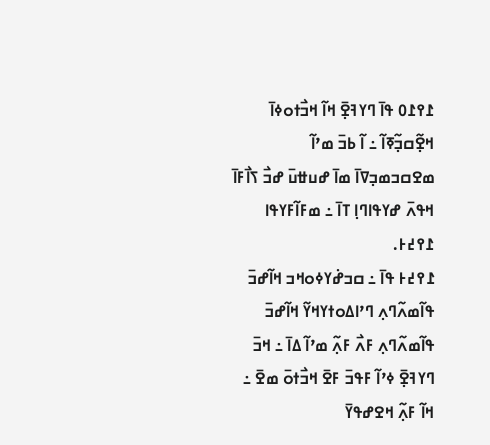߁߉߁߀ ߟߊ߫ ߣߌߔߐ߲߫ ߞߊ߬ ߞߏ߯ߙߋߦߊ߫ ߞߐ߲߬ߛߏ߲߬ߧߊ߬ ߸ ߊ߬ ߕߏ߫ ߘߴߊ߬ ߘߐߛߏߘߏ߲ߜߊ߫ ߘߊ߫ ߝߎߚߎ߫ ߝߏ߯ ߖߊ߯ߓߊ߫ ߞߟߍ߫ ߝߌߟߊߣߊ߲ ߠߊ߫ ߸ ߘߓߊ߬ߓߌߟߊ ߁߉߄߅.
߁߉߄߅ ߟߊ߫ ߸ ߛߏߝ߭ߌߦߋߞߏ ߞߊ߬ߝߏ߫ ߟߊ߬ߘߍ߬ߣߍ߲ ߣߴߊߡߋߙߌߞߌ߬ ߞߊ߬ߝߏ߫ ߟߊ߬ߘߍ߬ߣߍ߲ ߓߍ߯ ߓߍ߲߬ ߘߴߊ߬ ߡߊ߫ ߸ ߞߏ߫ ߣߌߔߐ߲߫ ߦߴߊ߬ ߓߟߏ߫ ߓߐ߫ ߞߏ߯ߙߋ߫ ߘߐ߫ ߸ ߞߊ߬ ߓߍ߲߬ ߞߐߝߟߌ߫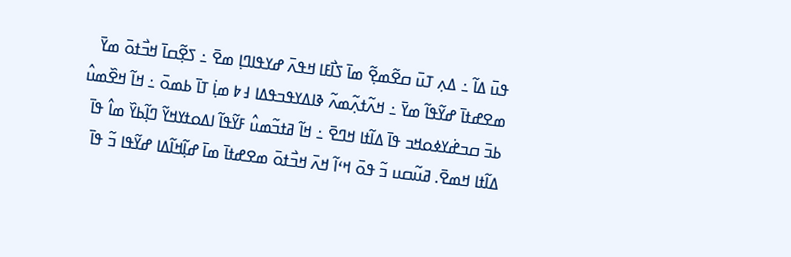ߟߎ߫ ߡߊ߬ ߸ ߡߍ߲ ߠߎ߫ ߛߐ߬ߘߐ߲߬ ߘߊ߫ ߖߊ߯ߓߊ ߞߟߍ߫ ߝߌߟߊߣߊ߲ ߘߐ߫ ߸ ߖߐ߲߬ߛߊ߫ ߞߏ߯ߙߋ߫ ߘߌ߫ ߘߐߝߙߊ߫ ߝߌ߬ߟߊ߬ ߘߌ߫ ߸ ߞߍ߬ߙߍ߲߬ߘߍ߬ ߢߊߡߌߟߏߟߡߊ ߃߈ ߘߊ߲߭ ߠߊ߫ ߕߘߋ߫ ߸ ߞߊ߬ ߞߐ߰ߘߎ߮ ߕߏ߫ ߛߏߝ߭ߌߦߋߞߏ ߟߊ߫ ߡߊ߬ߙߊ ߞߣߐ߫ ߸ ߞߊ߬ ߥߙߏ߬ߘߎ߮ ߓߌ߬ߟߊ߬ ߊߡߋߙߌߞߌ߬ ߣߊ߲߬ߕߌ߰ ߘߊ߮ ߟߊ߫ ߡߊ߬ߙߊ ߞߘߐ߫. ߥߎ߬ߛߎ ߏ߬ ߟߋ߫ ߞߵߊ߬ ߞߍ߫ ߞߏ߯ߙߋ߫ ߘߐߝߙߊ߫ ߘߊ߫ ߝߊ߲߬ߞߊ߬ߡߊ ߝߌ߬ߟߊ ߏ߬ ߟߊ߫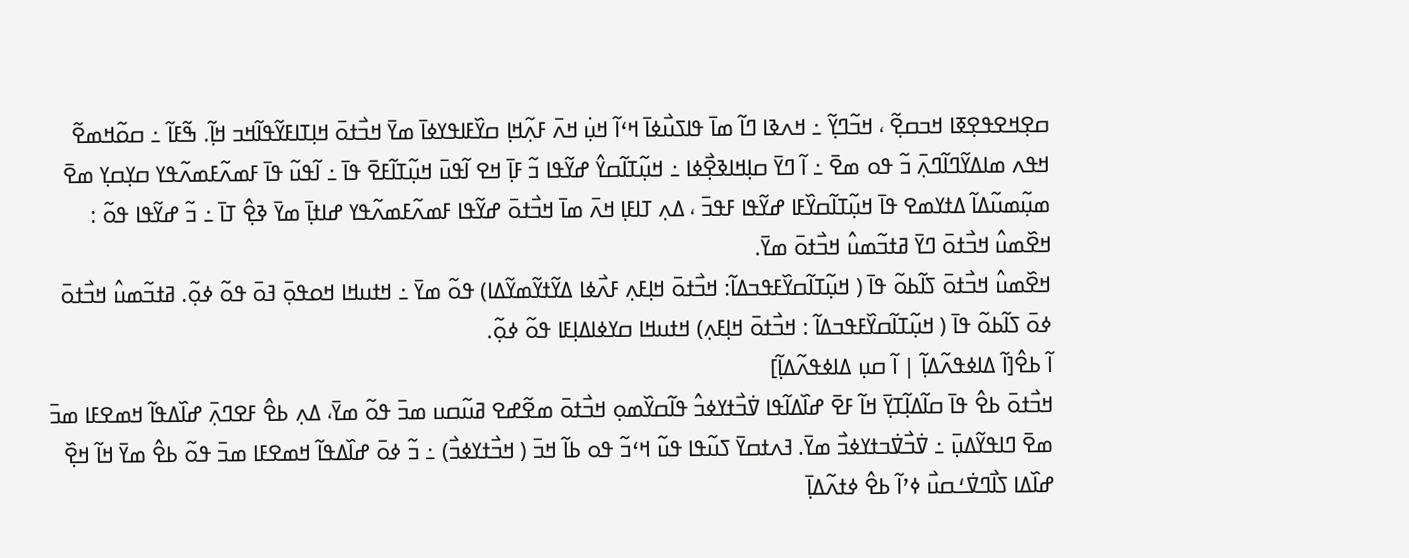ߛߐ߲ߞߐߟߐ߲ߧߊ ߞߏߛߐ߲߬ ، ߞߏ߬ߣߌ߲߬ ߸ ߞߍߢߊ ߣߊ߬ ߘߊ߫ ߟߊߖߎ߯ߦߊ߫ ߞߵߊ߬ ߞߎ߲߭ ߞߍ߫ ߓߍ߲߬ߞߊ߲ ߛߌ߰ߓߊߟߌߦߊ߫ ߘߌ߫ ߞߏ߯ߙߋ߫ ߞߊ߲ߠߊߓߌ߬ߟߊ߬ߞߏ ߞߊ߲߬. ߒ߬ߓߊ߬ ߸ ߛߋ߬ߞߘߐ߬ ߞߟߍ ߘߊߡߌ߬ߣߊ߬ߣߍ߲߫ ߏ߬ ߟߋ ߘߐ߫ ߸ ߊ߬ ߣߌ߫ ߛߊ߲ߞߊߢߐ߲߯ߦߊ ߸ ߞߎ߲߬ߠߊ߬ߛߌ߮ ߝߌ߬ߟߊ ߏ߬ ߓߊ߲߫ ߞߐ ߊ߬ߟߎ߫ ߞߎ߲߬ߠߊ߬ߓߐ߫ ߟߊ߫ ߸ ߊ߬ߟߎ߬ ߟߊ߫ ߓߘߍ߬ߓߘߍ߬ߟߌ ߛߌ߲ߛߌ߲ ߘߐ߫ ߘߎ߲߬ߘߎ߬ߡߊ߬ ߡߙߌߘߐ ߟߊ߫ ߞߎ߲߬ߠߊ߬ߛߌ߰ߓߊ ߝߌ߬ߟߊ ߓߟߏ߫ ، ߡߍ߲ ߠߊߓߊ߲ ߞߍ߫ ߘߊ߫ ߞߏ߯ߙߋ߫ ߝߌ߬ߟߊ ߓߘߍ߬ߓߘߍ߬ߟߌ ߝߊߙߊ߲߫ ߘߌ߫ ߢߐ߲߮ ߠߊ߫ ߸ ߏ߬ ߝߌ߬ߟߊ ߟߋ߬ : ߞߐ߰ߘߎ߮ ߞߏ߯ߙߋ߫ ߣߌ߫ ߥߙߏ߬ߘߎ߮ ߞߏ߯ߙߋ߫ ߘߌ߫.
ߞߐ߰ߘߎ߮ ߞߏ߯ߙߋ߫ ߖߊ߬ߕߋ߬ ߟߊ߫ ( ߞߎ߲߬ߠߊ߬ߛߌ߰ߓߟߏߡߊ߬: ߞߏ߯ߙߋ߫ ߞߊ߲ߓߍ߲ ߓߍ߯ߦߊ ߡߌ߬ߙߌ߬ߘߌ߬ߡߊ) ߟߋ߬ ߘߌ߫ ߸ ߞߙߎߞߊ ߞߋߟߋ߲߫ ߔߋ߫ ߟߋ߬ ߦߋ߲߬. ߥߙߏ߬ߘߎ߮ ߞߏ߯ߙߋ߫ ߦߋ߫ ߖߊ߬ߕߋ߬ ߟߊ߫ ( ߞߎ߲߬ߠߊ߬ߛߌ߰ߓߟߏߡߊ߬ : ߞߏ߯ߙߋ߫ ߞߊ߲ߓߍ߲) ߞߙߎߞߊ ߛߌߦߊߡߊ߲ߓߊ ߟߋ߬ ߦߋ߲߬.
ߊ߬ ߕߐ߮[ߊ߬ ߡߊߦߟߍ߬ߡߊ߲߬ | ߊ߬ ߛߎ߲ ߡߊߦߟߍ߬ߡߊ߲߬]
ߞߏ߯ߙߋ߫ ߕߐ߮ ߟߊ߫ ߛߊ߬ߡߊ߲߬ߠߌ߲߫ ߞߊ߬ ߓߐ߫ ߝߊ߰ߡߊ߬ߟߊ ߜ߭ߏ߯ߙߌߦߏ߮ ߟߊ߬ߛߌ߰ߘߋ߲ ߞߏ߯ߙߋ߫ ߘߐ߬ߝߐ ߥߎ߬ߛߎ ߘߏ߫ ߟߋ߬ ߘߌ߫، ߡߍ߲ ߕߐ߮ ߓߐߣߍ߲߫ ߝߊ߰ߡߟߊ߬ ߞߘߐߓߊ ߘߏ߫ ߘߐ߫ ߣߊߟߌ߬ߡߎ߲߫ ߸ ߜ߭ߏ߯ߜ߭ߏߙߌߦߏ߯ ߘߌ߫. ߔߍߙߛߌ߫ ߖߎ߬ߟߊ ߟߎ߬ ߞߵߏ߬ ߟߋ ߕߊ߬ ߞߏ߫ ( ߞߏ߯ߙߌߦߏ߯) ߸ ߏ߬ ߦߋ߫ ߝߊ߰ߡߟߊ߬ ߞߘߐߓߊ ߘߏ߫ ߟߋ߬ ߕߐ߮ ߘߌ߫ ߞߊ߬ ߞߐ߲߰ ߝߊ߰ߡߊ ߖߊ߯ߣߜ߭ߑߛߎ߯ ߦߴߊ߬ ߕߐ߮ ߦߙߍ߬ߡߊ߲߫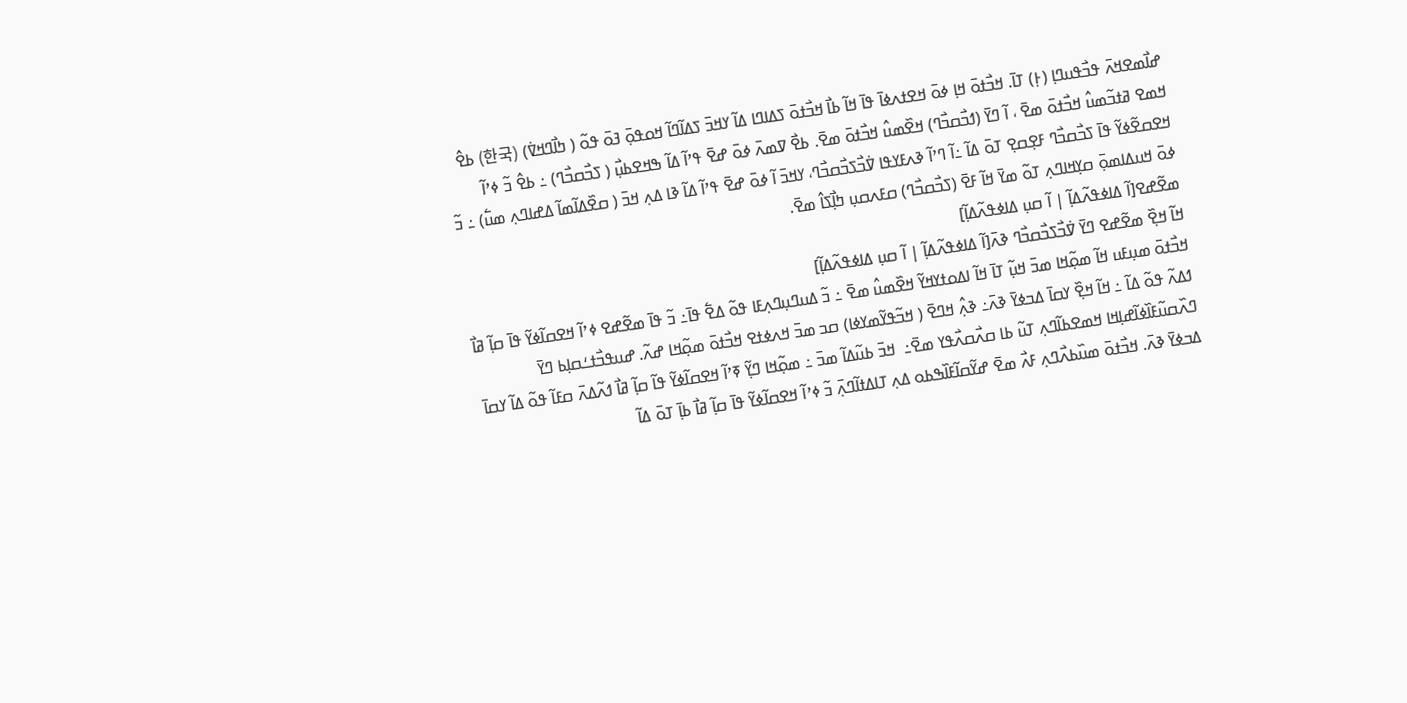ߝߊ߯ߘߐߞߍ߫ ߟߏ߯ߟߎߣߊ߲ (߅߲) ߠߊ߫. ߞߏ߯ߙߋ߫ ߞߊ߲ ߦߋ߫ ߞߐߙߍߦߊ߫ ߟߊ߫ ߞߊ߬ ߕߊ߯ ߞߏ߯ߙߋ߫ ߖߡߊߣߊ ߡߊ߬ ߌߞߏ߫ ߖߡߊ߬ߣߊ߬ ߞߋߟߋ߲߫ ߔߋ߫ ߟߋ߬ ( ߤߊ߯ߣߞߜ߭) (한국) ߕߐ߮ ߞߘߐ ߥߙߏ߬ߘߎ߮ ߞߏ߯ߙߋ߫ ߘߐ߫ ، ߊ߬ ߣߌ߫ (ߗߏ߯ߛߏ߯ߣ) ߞߐ߰ߘߎ߮ ߞߏ߯ߙߋ߫ ߘߐ߫. ߕߐ߯ ߜߘߍ߫ ߦߋ߫ ߝߐ߫ ߟߴߊ߬ ߡߊ߬ ߒߞߐߕߎ߲߯ ( ߖߏ߯ߛߏ߯ߣ) ߸ ߕߐ߮ ߏ߬ ߦߴߊ߬ ߞߐߛߐ߬ߦߌ߬ ߟߊ߫ ߖߏ߯ߛߏ߯ߣ ߓߐ߲ߛߐ߲ ߠߋ߫ ߡߊ߬ ߸ߊ߬ ߣߴߊ߬ ߢߍߓߌߟߊ ߜ߭ߏ߯ߖߏ߯ߛߏ߯ߣ، ߌߞߏ߫ ߊ߬ ߦߋ߫ ߝߐ߫ ߟߴߊ߬ ߡߊ߬ ߢߊ ߡߍ߲ ߞߏ߫ ( ߛߐ߰ߡߊ߬ߘߊ߬ ߡߝߊߣߍ߲ ߘߎ߱) ߸ ߏ߬ ߦߋ߫ ߞߎߡߊߘߋ߲߫ ߛߌ߲ߞߊߣߍ߲ ߠߋ߬ ߘߌ߫ ߞߊ߬ ߓߐ߫ (ߖߏ߯ߛߏ߯ߣ) ߛߓߍߛߎ߲ ߤߊ߲߯ߖߊ߮ ߘߐ߫.
ߘߐ߬ߝߐ[ߊ߬ ߡߊߦߟߍ߬ߡߊ߲߬ | ߊ߬ ߛߎ߲ ߡߊߦߟߍ߬ߡߊ߲߬]
ߞߊ߬ ߞߐ߲߰ ߘߐ߬ߝߐ ߣߌ߫ ߜ߭ߏ߯ߖߏ߯ߛߏ߯ߣ ߢߍ߫[ߊ߬ ߡߊߦߟߍ߬ߡߊ߲߬ | ߊ߬ ߛߎ߲ ߡߊߦߟߍ߬ߡߊ߲߬]
ߞߏ߯ߙߋ߫ ߘߎ߲ߓߎ ߞߊ߬ ߘߋ߲߬ߞߊ ߘߏ߫ ߞߎ߲߬ ߠߊ߫ ߞߊ߬ ߊߡߋߙߌߞߌ߬ ߞߐ߰ߘߎ߮ ߘߐ߫ ߸ ߏ߬ ߡߎߣߎ߲ߣߍ߲ߓߊ ߟߋ߬ ߡߐ߱ ߟߊ߫߸ ߏ߬ ߟߊ߫ ߘߐ߬ߝߐ ߦߴߊ߬ ߞߐߛߊ߬ߦߌ߬ ߟߊ߫ ߛߊ߲߬ ߥߊ߯ ߗߡߍ߬ ߟߋ߬ ߡߊ߬ ߸ ߞߊ߬ ߞߐ߲߰ ߌߛߊ߫ ߡߏߦߌ߫ ߢߍ߫߸ ߢߍ߲߮ ߞߣߐ߫ ( ߞߏ߬ߟߌ߬ߘߌߦߊ) ߛߏ ߘߏ߫ ߞߍߦߙߐ ߞߏ߯ߙߋ߫ ߘߋ߲߬ߞߊ ߝߍ߬. ߝߎߟߏ߯ߙߑߛߊ߲ߕ ߣߌ߫ ߣߍ߰ߛߎ߬ߓߊ߰ߦߊ߬ߝߊ߲ߞߊ ߞߘߐߕߊ߬ߣߍ߲ ߠߎ߬ ߕߊ ߛߍ߯ߛߍ߯ߟߌ ߘߐ߫߸  ߞߏ߫ ߕߎ߬ߡߊ߬ ߘߏ߫ ߸ ߘߋ߲߬ߞߊ ߣߌ߲߬ ߧߴߊ߬ ߞߐߛߊ߬ߦߌ߬ ߟߊ߬ ߛߊ߲߬ ߥߊ߯ ߗߍ߬ߡߍ߫ ߛߓߊ߬ ߟߋ߬ ߡߊ߬ ߌߛߊ߫ ߡߏߦߌ߫ ߢߍ߫. ߞߏ߯ߙߋ߫ ߘߎ߰ߕߍ߯ߣߍ߲ ߓߍ߯ ߘߐ߫ ߝߌ߬ߛߊ߬ߓߊ߰ߒߕߋ ߡߍ߲ ߠߊߡߙߊ߬ߣߍ߲߫ ߏ߬ ߦߴߊ߬ ߞߐߛߊ߬ߦߌ߬ ߟߊ߫ ߛߊ߲߬ ߥߊ߯ ߕߊ߲߫ ߠߋ߫ ߡߊ߬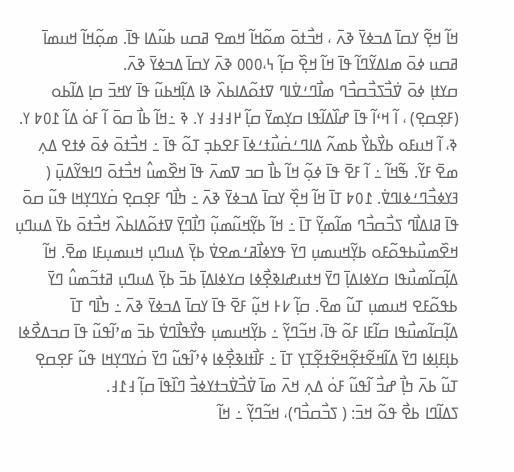ߞߊ߬ ߞߐ߲߬ ߌߛߊ߫ ߡߏߦߌ߫ ߢߍ߫ ، ߞߏ߯ߙߋ߫ ߘߋ߬ߞߊ߬ ߞߘߐ ߥߛߎ ߕߎ߬ߡߊ ߟߊ߫. ߘߋ߲߬ߞߊ߬ ߞߎߘߊ߫ ߥߛߎ ߦߋ߫ ߘߊߡߌ߬ߣߊ߬ ߟߊ߫ ߞߊ߬ ߞߐ߲߰ ߛߊ߲߬ ߆،߀߀߀ ߢߍ߫ ߌߛߊ߫ ߡߏߦߌ߫ ߢߍ߫.
ߛߌߙߊ߲ ߦߋ߫ ߜ߭ߏ߯ߖߏ߯ߛߏ߯ߣ ߘߊ߯ߣߑߜ߭ߊߣ ߜߙߋ߬ߡߊߕߍ߰ ߢߊ ߡߊ߲߬ߞߕߎ߬ ߟߊ߫ ߌߞߏ߫ ߛߊ߲ ߡߊ߬ߕߋ (ߓߐ߲ߛߐ߲) ، ߊ߬ ߞߵߊ߬ ߟߊ߫ ߝߊ߰ߡߊ߬ߟߊ ߛߌ߲ߘߌ߫ ߛߊ߲߬ ߂߃߃߃ ߌ. ߢ ߸ߞߊ߬ ߕߊ߯ ߛߋ߫ ߊ߬ ߓߋ߭ ߡߊ߬ ߁߀߈ ߌ. ߢ، ߊ߬ ߞߎߓߋ ߕߌ߯ߕߌ߯ ߕߘߍ߬ ߡߊߣߑߛ߭ߎ߯ߙߑߦߊ߫ ߓߐߕߏ߲ ߠߋ߬ ߟߊ߫ ߸ ߞߏ߯ߙߋ߫ ߦߋ߫ ߦߙߐ ߡߍ߲ ߘߐ߫ ߓߌ߬. ߒ߬ߞߊ߬ ߸ ߊ߬ ߓߐ߫ ߟߊ߫ ߦߋ߲߬ ߞߊ߬ ߕߊ߯ ߛߏ ߜߘߍ߫ ߟߊ߫ ߞߐ߰ߘߎ߮ ߞߏ߯ߙߋ߫ ߣߊߟߌ߬ߡߎ߲߫ ( ߔߌߦߏ߯ߣߑߦߊߣߜ߭. ߁߀߈ ߠߊ߫ ߞߊ߬ ߞߐ߲߰ ߌߛߊ߫ ߡߏߦߌ߫ ߢߍ߫ ߸ ߤߊ߯ߣ ߓߐ߲ߛߐ߲ ߛ߭ߌߣߌ߲ߞߊ ߟߎ߬ ߛߋ߫ ߟߊ߫ ߥߊߡߊ߯ߣ ߖߏ߯ߛߏ߯ߣ ߘߊ߬ߘߌ߲߬ ߠߊ߫ ߸ ߞߊ߬ ߕߌ߲߬ߞߎ߬ߘߎ߲߬ ߣߊ߯ߣߌ߲߫ ߜߙߋ߬ߡߊߕߍ߰ ߞߏ߯ߙߋ߫ ߕߌ߫ ߡߎߣߎ߲ ߞߐ߰ߘߎ߯ߕߟߋ߬ߓߋ ߕߌ߲߬ߞߎߘߎ߲ ߣߌ߫ ߟߌߦߊ߯ߥߑߘߐߜ߭ ߕߌ߲߫ ߡߎߣߎ߲ ߞߎߘߎ߲ߓߊ ߘߐ߫. ߞߊ߬ ߡߊ߲߬ߛߊ߬ߘߎ߯ߟߊ ߛߌߦߊߡߊ߲߫ ߣߌ߫ ߞߙߎߝߊߢߐ߲߯ߦߊ ߛߌߦߊߡߊ߲߫ ߕߏ߫ ߕߌ߲߫ ߡߎߣߎ߲ ߥߙߏ߬ߘߎ߮ ߣߌ߫ ߕߟߋ߬ߓߐ ߞߎߘߎ߲ ߠߎ߬ ߘߐ߫. ߛߊ߲߬ ߇߅ ߞߎ߲߬ ߓߐ߫ ߟߊ߫ ߌߛߊ߫ ߡߏߦߌ߫ ߢߍ߫ ߸ ߤߊ߯ߣ ߠߊ߫ ߡߊ߲߬ߛߊ߬ߘߎ߯ߟߊ ߛߊ߬ߓߊ ߓߋ߬ ߟߊ߫، ߞߏ߬ߣߌ߲߬ ߸ ߕߌ߲߬ߞߎߘߎ߲ ߟߌ߯ߟߊ߯ߣߜ߭ ߕߏ߫ ߘߴߊ߬ߟߎ߬ ߟߊ߫ ߛߏߡߐ߯ߦߊ ߕߊ߲ߓߊ߲ߦߊ ߣߌ߫ ߡߊ߬ߞߐ߬ߙߐ߲߬ߞߐ߬ߙߐ߲߬ߠߌ߲ ߠߊ߫ ߸ ߓߊ߯ߙߊߢߐ߲߯ߦߊ ߦߴߊ߬ߟߎ߬ ߣߌ߫ ߛ߭ߌߣߌ߲ߞߊ ߟߎ߬ ߓߐ߲ߛߐ߲ ߠߎ߬ ߕߍ߫ ߤߊ߲߯ ߝߏ߯ ߊ߬ߟߎ߬ ߓߋ߭ ߡߍ߲ ߞߍ߫ ߘߊ߫ ߜ߭ߏ߯ߜ߭ߏߙߌߦߏ߯ ߣߊ߰ߟߊ߫ ߛߊ߲߬ ߃߁߃.
ߖߡߊ߬ߣߊ ߕߐ߯ ߟߋ߬ ߞߏ߫: ( ߖߏ߯ߛߏ߯ߣ)، ߞߏ߬ߣߌ߲߬ ߸ ߞߊ߬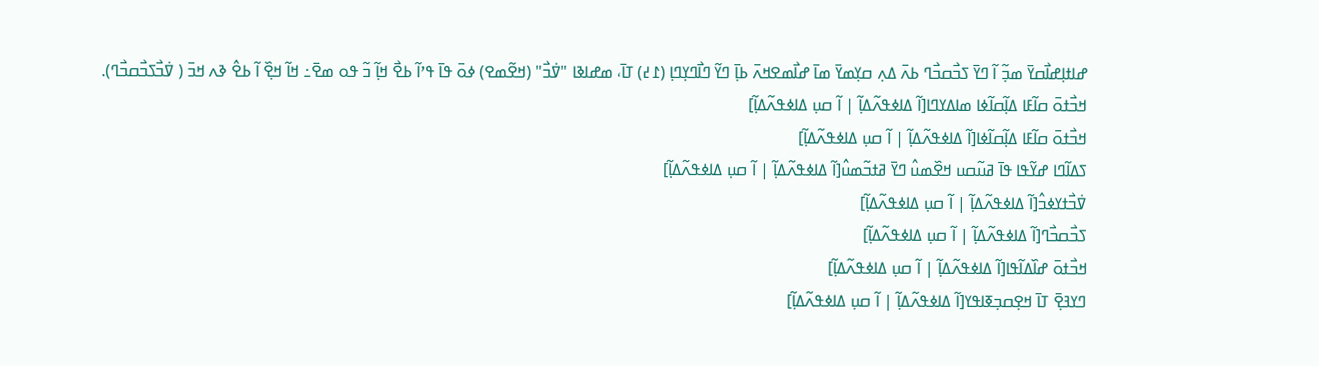ߝߊߙߊ߲ߝߊ߯ߛߌ߫ ߘߏ߲߬ ߊ߬ ߣߌ߫ ߖߏ߯ߛߏ߯ߣ ߕߍ߫ ߡߍ߲ ߛߌ߲ߘߌ߫ ߘߊ߫ ߝߊ߯ߘߐߞߍ߫ ߕߊ߲߫ ߣߌ߬ ߣߊ߯ߣߌ߲ߣߊ߲ (߁߄) ߠߊ߫، ߘߝߊߢߊ "ߜ߭ߏ߯" (ߞߐ߬ߘߐ) ߦߋ߫ ߟߊ߫ ߟߴߊ߬ ߕߐ߯ ߞߊ߲߬ ߏ߬ ߟߋ ߘߐ߫߸ ߞߊ߬ ߞߐ߲߰ ߊ߬ ߕߐ߮ ߢߍ ߞߏ߫ ( ߜ߭ߏ߯ߖߏ߯ߛߏ߯ߣ).
ߞߏ߯ߙߋ߫ ߛߊ߬ߓߊ ߡߊ߲߬ߛߊ߬ߦߊ ߘߊߡߌߣߊ[ߊ߬ ߡߊߦߟߍ߬ߡߊ߲߬ | ߊ߬ ߛߎ߲ ߡߊߦߟߍ߬ߡߊ߲߬]
ߞߏ߯ߙߋ߫ ߛߊ߬ߓߊ ߡߊ߲߬ߛߊ߬ߦߊ[ߊ߬ ߡߊߦߟߍ߬ߡߊ߲߬ | ߊ߬ ߛߎ߲ ߡߊߦߟߍ߬ߡߊ߲߬]
ߖߡߊ߬ߣߊ ߝߌ߬ߟߊ ߟߊ߫ ߥߎ߬ߛߎ ߞߐ߰ߘߎ߮ ߣߌ߫ ߥߙߏ߬ߘߎ߮[ߊ߬ ߡߊߦߟߍ߬ߡߊ߲߬ | ߊ߬ ߛߎ߲ ߡߊߦߟߍ߬ߡߊ߲߬]
ߜ߭ߏ߯ߙߌߦߏ߮[ߊ߬ ߡߊߦߟߍ߬ߡߊ߲߬ | ߊ߬ ߛߎ߲ ߡߊߦߟߍ߬ߡߊ߲߬]
ߖߏ߯ߛߏ߯ߣ[ߊ߬ ߡߊߦߟߍ߬ߡߊ߲߬ | ߊ߬ ߛߎ߲ ߡߊߦߟߍ߬ߡߊ߲߬]
ߞߏ߯ߙߋ߫ ߝߊ߰ߡߊ߬ߟߊ[ߊ߬ ߡߊߦߟߍ߬ߡߊ߲߬ | ߊ߬ ߛߎ߲ ߡߊߦߟߍ߬ߡߊ߲߬]
ߣߌߔߐ߲߫ ߠߊ߫ ߞߐ߲ߛߏ߲ߧߊߟߌ[ߊ߬ ߡߊߦߟߍ߬ߡߊ߲߬ | ߊ߬ ߛߎ߲ ߡߊߦߟߍ߬ߡߊ߲߬]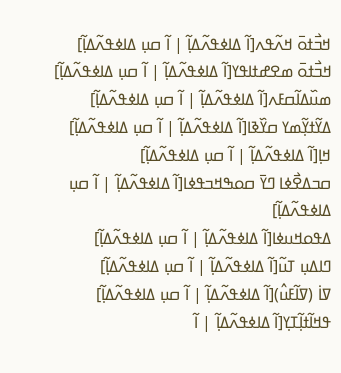ߞߏ߯ߙߋ߫ ߞߍ߬ߟߍ[ߊ߬ ߡߊߦߟߍ߬ߡߊ߲߬ | ߊ߬ ߛߎ߲ ߡߊߦߟߍ߬ߡߊ߲߬]
ߞߏ߯ߙߋ߫ ߘߐߝߙߊߟߌ[ߊ߬ ߡߊߦߟߍ߬ߡߊ߲߬ | ߊ߬ ߛߎ߲ ߡߊߦߟߍ߬ߡߊ߲߬]
ߘߎ߰ߡߊ߬ߛߓߍ[ߊ߬ ߡߊߦߟߍ߬ߡߊ߲߬ | ߊ߬ ߛߎ߲ ߡߊߦߟߍ߬ߡߊ߲߬]
ߡߌ߬ߙߌ߲߬ߘߌ ߛߌ߰ߢߊ[ߊ߬ ߡߊߦߟߍ߬ߡߊ߲߬ | ߊ߬ ߛߎ߲ ߡߊߦߟߍ߬ߡߊ߲߬]
ߞߊ߲[ߊ߬ ߡߊߦߟߍ߬ߡߊ߲߬ | ߊ߬ ߛߎ߲ ߡߊߦߟߍ߬ߡߊ߲߬]
ߛߏߡߐ߯ߦߊ ߣߌ߫ ߛߋߒߞߏߟߦߊ[ߊ߬ ߡߊߦߟߍ߬ߡߊ߲߬ | ߊ߬ ߛߎ߲ ߡߊߦߟߍ߬ߡߊ߲߬]
ߡߟߋߞߎߦߊ[ߊ߬ ߡߊߦߟߍ߬ߡߊ߲߬ | ߊ߬ ߛߎ߲ ߡߊߦߟߍ߬ߡߊ߲߬]
ߣߊߡߎ߲ ߠߎ߬[ߊ߬ ߡߊߦߟߍ߬ߡߊ߲߬ | ߊ߬ ߛߎ߲ ߡߊߦߟߍ߬ߡߊ߲߬]
ߜߊ߭ (ߜߊ߬ߓߎ߮)[ߊ߬ ߡߊߦߟߍ߬ߡߊ߲߬ | ߊ߬ ߛߎ߲ ߡߊߦߟߍ߬ߡߊ߲߬]
ߟߞߊ߬ߙߊ߲߬ߠߌ߲[ߊ߬ ߡߊߦߟߍ߬ߡߊ߲߬ | ߊ߬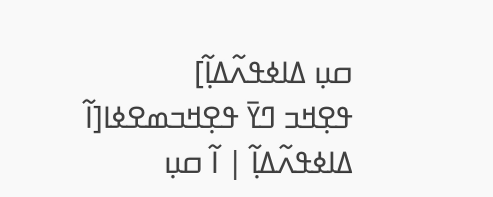ߛߎ߲ ߡߊߦߟߍ߬ߡߊ߲߬]
ߟߐ߲ߞߏ ߣߌ߫ ߟߐ߲ߞߏߘߐߦߊ[ߊ߬ ߡߊߦߟߍ߬ߡߊ߲߬ | ߊ߬ ߛߎ߲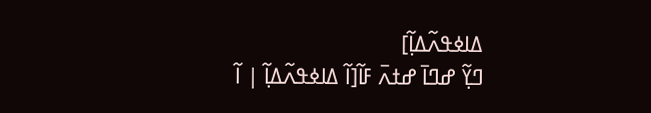ߡߊߦߟߍ߬ߡߊ߲߬]
ߣߌ߲߬ ߝߣߊ߫ ߝߙߍ߫ ߓߊ߬[ߊ߬ ߡߊߦߟߍ߬ߡߊ߲߬ | ߊ߬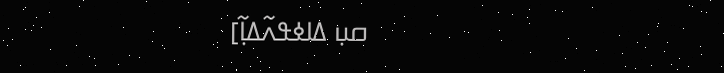ߛߎ߲ ߡߊߦߟߍ߬ߡߊ߲߬]